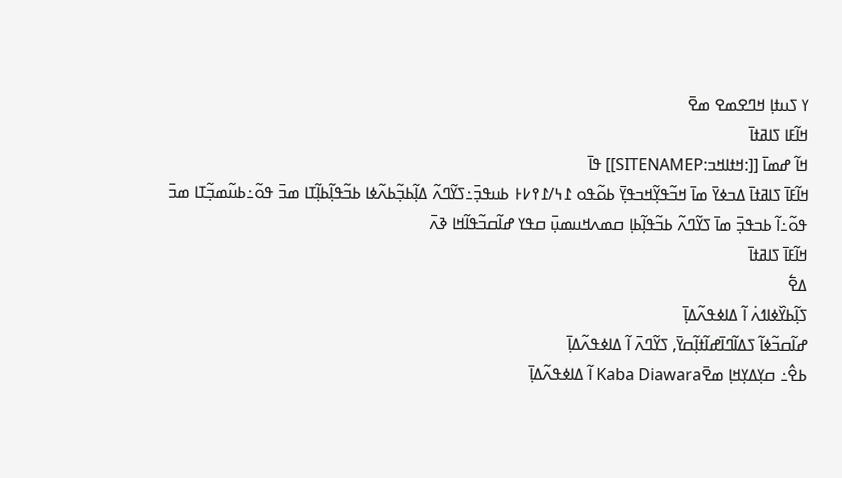ߌ ߖߎߙߊ߲ ߞߣߐߘߐ ߘߐ߫
ߞߊ߬ߓߊ ߖߊߥߙߊ߫
ߞߊ߬ ߝߘߊ߫ [[:ߞߙߊߞߏ:SITENAMEP]] ߟߊ߫
ߞߊ߬ߓߊ߫ ߖߊߥߙߊ߫ ߡߏߦߌ߫ ߘߊ߫ ߞߏ߬ߟߌ߲߬ߞߏߟߌ߲߫ ߕߋ߬ߟߋ ߁߆/߁߉߇߅ ߕߎߟߏ߲߫߸ߖߌ߬ߣߍ߬ ߡߊ߲߬ߕߏ߲߬ߕߍ߬ߦߊ ߕߏ߬ߟߊ߲߬ߕߊ߲߬ߠߊ ߘߏ߫ ߟߋ߬߸ߕߎ߬ߘߏ߲߬ߠߊ ߘߏ߫ ߟߋ߬߸ߊ߬ ߕߏߟߏ߲߫ ߘߊ߫ ߖߌ߬ߣߍ߬ ߕߏ߬ߟߊ߲߬ߕߊ߲ ߛߘߍߞߎߘߎ߲߫ ߛߟߌ ߝߊ߬ߛߏ߬ߟߊ߬ߞߊ ߢߍ߫
ߞߊ߬ߓߊ߫ ߖߊߥߙߊ߫
ߡߐ߱
ߖߊ߲߬ߕߌ߰ߦߊߗߍ߭ ߊ߬ ߡߊߦߟߍ߬ߡߊ߲߫
ߝߊ߬ߛߏ߬ߦߊ߬ ߖߡߊ߬ߣߊ߫ߝߊ߬ߙߊ߲߬ߛߌ߫, ߖߌ߬ߣߍ߫ ߊ߬ ߡߊߦߟߍ߬ߡߊ߲߫
ߕߐ߮߸ ߛߌ߲ߡߌ߲ߞߊ߲ ߘߐ߫Kaba Diawara ߊ߬ ߡߊߦߟߍ߬ߡߊ߲߫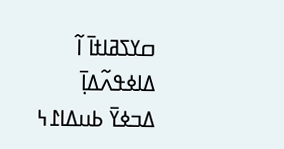ߛߌߖߥߊߙߊ߫ ߊ߬ ߡߊߦߟߍ߬ߡߊ߲߫
ߡߏߦߌ߫ ߕߎߡߊ߁߆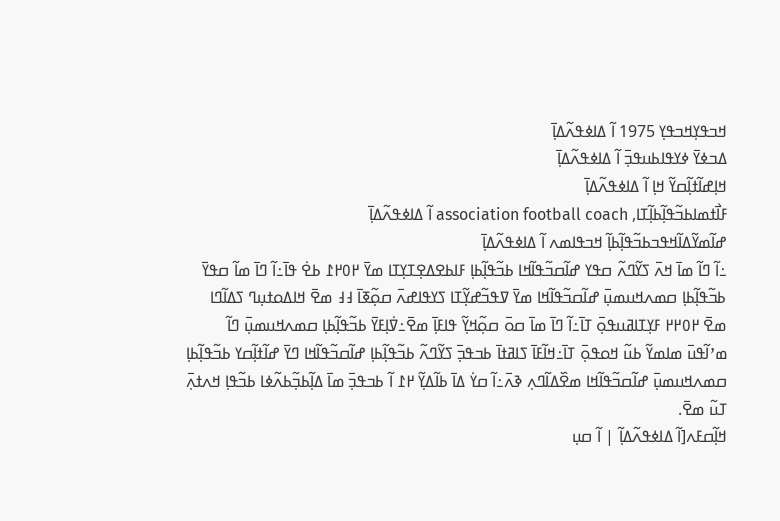ߞߏߟߌ߲ߞߏߟߌ߲ 1975 ߊ߬ ߡߊߦߟߍ߬ߡߊ߲߫
ߡߏߦߌ߫ ߦߌߟߊߕߎߟߏ߲߫ ߊ߬ ߡߊߦߟߍ߬ߡߊ߲߫
ߞߊ߲ߝߊ߬ߙߊ߲߬ߛߌ߬ ߞߊ߲ ߊ߬ ߡߊߦߟߍ߬ߡߊ߲߫
ߓߊ߯ߙߘߊߕߏ߬ߟߊ߲߬ߕߊ߲߬ߠߊ, association football coach ߊ߬ ߡߊߦߟߍ߬ߡߊ߲߫
ߝߊ߬ߘߌ߬ߡߊ߬ߞߟߏߕߏ߬ߟߊ߲߬ߕߊ߲߬ ߞߏߟߊߘߍ ߊ߬ ߡߊߦߟߍ߬ߡߊ߲߫
߸ߊ߬ ߣߊ߬ ߘߊ߫ ߞߍ߫ ߖߌ߬ߣߍ߬ ߛߟߌ ߝߊ߬ߛߏ߬ߟߊ߬ߞߊ ߕߏ߬ߟߊ߲߬ߕߊ߲ ߓߊߕߐߡߐ߲ߠߌ߲ߠߊ ߘߌ߫ ߂߀߂߁ ߕߐ߭ ߟߊ߫߸ߊ߬ ߣߊ߫ ߘߊ߬ ߛߟߌ߫ ߕߏ߬ߟߊ߲߬ߕߊ߲ ߛߘߍߞߎߘߎ߲߫ ߝߊ߬ߛߏ߬ߟߊ߬ߞߊ ߘߌ߫ ߜߟߏ߬ߝߌ߲߬ߠߊ ߖߌߟߊߝߍ߫ ߛߋ߲߬ߧߊ߫ ߃߃ ߘߐ߫ ߞߊߡߋߙߎ߲ߣ ߖߡߊ߬ߣߊ ߘߐ߫ ߂߀߂߂ ߓߌ߲ߠߊߥߎߟߋ߲߫ ߠߊ߫߸ߊ߬ ߣߊ߫ ߘߊ߫ ߛߋ߫ ߛߋ߲߬ߞߌ߲߬ ߟߊߓߊ߲߫ ߘߐ߫߸ߜ߭ߊ߲ߓߌ߫ ߕߏ߬ߟߊ߲߬ߕߊ߲ ߛߘߍߞߎߘߎ߲߫ ߣߊ߬ ߘߴߊ߬ߟߎ߫ ߘߊߘߌ߬ ߕߎ߬ ߞߋߟߋ߲߫ ߠߊ߫߸ߞߊ߬ߓߊ߫ ߖߊߥߙߊ߫ ߕߏߟߏ߲߫ ߖߌ߬ߣߍ߬ ߕߏ߬ߟߊ߲߬ߕߊ߲ ߝߊ߬ߛߏ߬ߟߊ߬ߞߊ ߣߌ߫ ߝߊ߬ߙߊ߲߬ߛߌ ߕߏ߬ߟߊ߲߬ߕߊ߲ ߛߘߍߞߎߘߎ߲߫ ߝߊ߬ߛߏ߬ߟߊ߬ߞߊ ߘߐ߰ߡߊ߬ߣߍ߲ ߢߍ߫߸ߊ߬ ߛߌ߭ ߡߊ߫ ߕߊ߬ߡߌ߲߬ ߂߁ ߊ߬ ߕߏߟߏ߲߫ ߘߊ߫ ߡߊ߲߬ߕߏ߲߬ߕߍ߬ߦߊ ߕߏ߬ߟߊ߲ ߞߍߙߍ߲߫ ߠߎ߬ ߘߐ߫.
ߞߊ߲߬ߛߓߍ[ߊ߬ ߡߊߦߟߍ߬ߡߊ߲߬ | ߊ߬ ߛߎ߲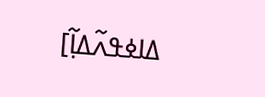ߡߊߦߟߍ߬ߡߊ߲߬]